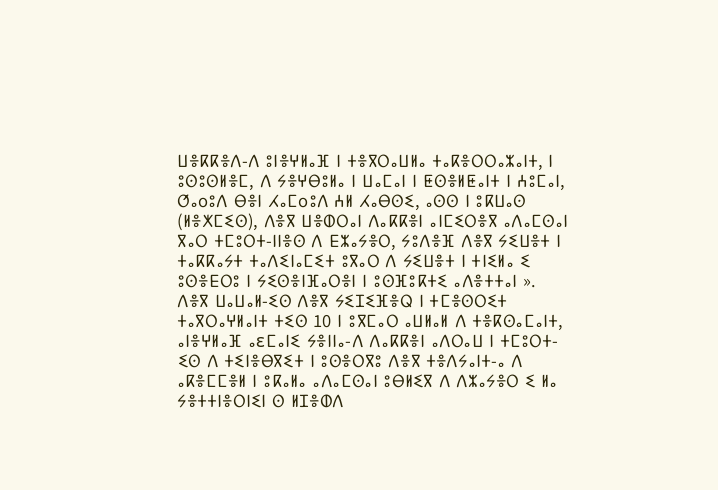ⵡⴻⴽⴽⴻⴷ-ⴷ ⵓⵏⴻⵖⵍⴰⴼ ⵏ ⵜⴻⴳⵔⴰⵡⵍⴰ ⵜⴰⴽⴻⵔⵔⴰⵣⴰⵏⵜ, ⵏ ⵓⵙⵓⵙⵍⴻⵎ, ⴷ ⵢⴻⵖⴱⵓⵍⴰ ⵏ ⵡⴰⵎⴰⵏ ⵏ ⵟⵙⴻⵍⵟⴰⵏⵜ ⵏ ⵄⵓⵎⴰⵏ, ⵚⴰoⵓⴷ ⴱⴻⵏ ⵃⴰⵎoⵓⴷ ⵄⵍ ⵃⴰⴱⵙⵉ, ⴰⵙⵙ ⵏ ⵓⴽⵡⴰⵙ (ⵍⴻⵅⵎⵉⵙ), ⴷⴻⴳ ⵡⴻⵀⵔⴰⵏ ⴷⴰⴽⴽⴻⵏ ⴰⵏⵎⵉⵔⴻⴳ ⴰⴷⴰⵎⵙⴰⵏ ⴳⴰⵔ ⵜⵎⵓⵔⵜ-ⵏⵏⴻⵙ ⴷ ⴹⵣⴰⵢⴻⵔ, ⵢⵓⴷⴻⴼ ⴷⴻⴳ ⵢⵉⵡⴻⵜ ⵏ ⵜⴰⴽⴽⴰⵢⵜ ⵜⴰⴷⵉⵏⴰⵎⵉⵜ ⵓⴳⴰⵔ ⴷ ⵢⵉⵡⴻⵜ ⵏ ⵜⵏⵉⵍⴰ ⵉ ⵓⵙⴻⴹⵔⵓ ⵏ ⵢⵉⵙⴻⵏⴼⴰⵔⴻⵏ ⵏ ⵓⵙⴼⵓⴽⵜⵉ ⴰⴷⴻⵜⵜⴰⵏ ».
ⴷⴻⴳ ⵡⴰⵡⴰⵍ-ⵉⵙ ⴷⴻⴳ ⵢⵉⵊⵉⴼⴻⵕ ⵏ ⵜⵎⴻⵙⵔⵉⵜ ⵜⴰⴳⵔⴰⵖⵍⴰⵏⵜ ⵜⵉⵙ 10 ⵏ ⵓⴳⵎⴰⵔ ⴰⵡⵍⴰⵍ ⴷ ⵜⴻⴽⵙⴰⵎⴰⵏⵜ, ⴰⵏⴻⵖⵍⴰⴼ ⴰɛⵎⴰⵏⵉ ⵢⴻⵏⵏⴰ-ⴷ ⴷⴰⴽⴽⴻⵏ ⴰⴷⵔⴰⵡ ⵏ ⵜⵎⵓⵔⵜ-ⵉⵙ ⴷ ⵜⵉⵏⴻⴱⴳⵉⵜ ⵏ ⵓⵙⴻⵔⴳⵓ ⴷⴻⴳ ⵜⴻⴷⵢⴰⵏⵜ-ⴰ ⴷ ⴰⴽⴻⵎⵎⴻⵍ ⵏ ⵓⴽⴰⵍⴰ ⴰⴷⴰⵎⵙⴰⵏ ⵓⴱⵍⵉⴳ ⴷ ⴷⵣⴰⵢⴻⵔ ⵉ ⵍⴰ ⵢⴻⵜⵜⵏⴻⵔⵏⵉⵏ ⵙ ⵍⵊⴻⵀⴷ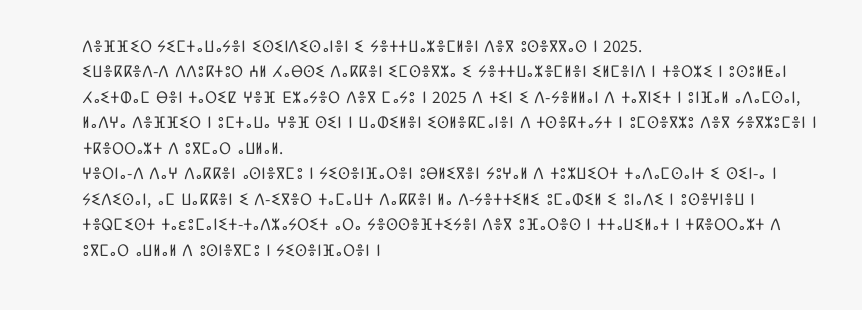ⴷⴻⴼⴼⵉⵔ ⵢⵉⵎⵜⴰⵡⴰⵢⴻⵏ ⵉⵙⵉⵏⴷⵉⵙⴰⵏⴻⵏ ⵉ ⵢⴻⵜⵜⵡⴰⵣⴻⵎⵍⴻⵏ ⴷⴻⴳ ⵓⵙⴻⴳⴳⴰⵙ ⵏ 2025.
ⵉⵡⴻⴽⴽⴻⴷ-ⴷ ⴷⴷⵓⴽⵜⵓⵔ ⵄⵍ ⵃⴰⴱⵙⵉ ⴷⴰⴽⴽⴻⵏ ⵉⵎⵙⴻⴳⵣⴰ ⵉ ⵢⴻⵜⵜⵡⴰⵣⴻⵎⵍⴻⵏ ⵉⵍⵎⴻⵏⴷ ⵏ ⵜⴻⵔⵣⵉ ⵏ ⵓⵙⵓⵍⵟⴰⵏ ⵃⴰⵉⵜⵀⴰⵎ ⴱⴻⵏ ⵜⴰⵔⵉⵇ ⵖⴻⴼ ⴹⵣⴰⵢⴻⵔ ⴷⴻⴳ ⵎⴰⵢⵓ ⵏ 2025 ⴷ ⵜⵉⵏ ⵉ ⴷ-ⵢⴻⵍⵍⴰⵏ ⴷ ⵜⴰⴳⵏⵉⵜ ⵏ ⵓⵏⴼⴰⵍ ⴰⴷⴰⵎⵙⴰⵏ, ⵍⴰⴷⵖⴰ ⴷⴻⴼⴼⵉⵔ ⵏ ⵓⵎⵜⴰⵡⴰ ⵖⴻⴼ ⵙⵉⵏ ⵏ ⵡⴰⵀⵉⵍⴻⵏ ⵉⵙⵍⴻⴽⵎⴰⵏⴻⵏ ⴷ ⵜⵙⴻⴽⵜⴰⵢⵜ ⵏ ⵓⵎⵙⴻⴳⵣⵓ ⴷⴻⴳ ⵢⴻⴳⵣⵓⵎⴻⵏ ⵏ ⵜⴽⴻⵔⵔⴰⵣⵜ ⴷ ⵓⴳⵎⴰⵔ ⴰⵡⵍⴰⵍ.
ⵖⴻⵔⵏⴰ-ⴷ ⴷⴰⵖ ⴷⴰⴽⴽⴻⵏ ⴰⵙⵏⴻⴳⵎⵓ ⵏ ⵢⵉⵙⴻⵏⴼⴰⵔⴻⵏ ⵓⴱⵍⵉⴳⴻⵏ ⵢⵓⵖⴰⵍ ⴷ ⵜⵓⵣⵡⵉⵔⵜ ⵜⴰⴷⴰⵎⵙⴰⵏⵜ ⵉ ⵙⵉⵏ-ⴰ ⵏ ⵢⵉⴷⵉⵙⴰⵏ, ⴰⵎ ⵡⴰⴽⴽⴻⵏ ⵉ ⴷ-ⵉⴳⴻⵔ ⵜⴰⵎⴰⵡⵜ ⴷⴰⴽⴽⴻⵏ ⵍⴰ ⴷ-ⵢⴻⵜⵜⵉⵍⵉ ⵓⵎⴰⵀⵉⵍ ⵉ ⵓⵏⴰⴷⵉ ⵏ ⵓⵙⴻⵖⵏⴻⵡ ⵏ ⵜⴻⵕⵎⵉⵙⵜ ⵜⴰɛⵓⵎⴰⵏⵉⵜ-ⵜⴰⴷⵣⴰⵢⵔⵉⵜ ⴰⵔⴰ ⵢⴻⵙⵙⴻⴼⵜⵉⵢⴻⵏ ⴷⴻⴳ ⵓⴼⴰⵔⴻⵙ ⵏ ⵜⵜⴰⵡⵉⵍⴰⵜ ⵏ ⵜⴽⴻⵔⵔⴰⵣⵜ ⴷ ⵓⴳⵎⴰⵔ ⴰⵡⵍⴰⵍ ⴷ ⵓⵙⵏⴻⴳⵎⵓ ⵏ ⵢⵉⵙⴻⵏⴼⴰⵔⴻⵏ ⵏ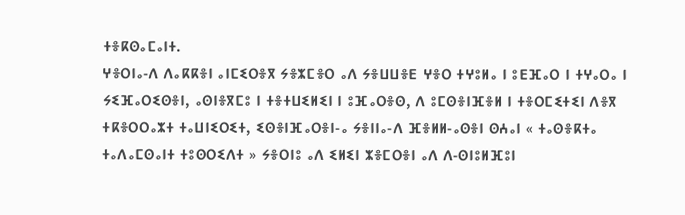ⵜⴻⴽⵙⴰⵎⴰⵏⵜ.
ⵖⴻⵔⵏⴰ-ⴷ ⴷⴰⴽⴽⴻⵏ ⴰⵏⵎⵉⵔⴻⴳ ⵢⴻⵣⵎⴻⵔ ⴰⴷ ⵢⴻⵡⵡⴻⴹ ⵖⴻⵔ ⵜⵖⵓⵍⴰ ⵏ ⵓⴹⴼⴰⵔ ⵏ ⵜⵖⴰⵔⴰ ⵏ ⵢⵉⴼⴰⵔⵉⵙⴻⵏ, ⴰⵙⵏⴻⴳⵎⵓ ⵏ ⵜⴻⵜⵡⵉⵍⵉⵏ ⵏ ⵓⴼⴰⵔⴻⵙ, ⴷ ⵓⵎⵙⴻⵏⴼⴻⵍ ⵏ ⵜⴻⵔⵎⵉⵜⵉⵏ ⴷⴻⴳ ⵜⴽⴻⵔⵔⴰⵣⵜ ⵜⴰⵡⵏⵉⵔⵉⵜ, ⵉⵙⴻⵏⴼⴰⵔⴻⵏ-ⴰ ⵢⴻⵏⵏⴰ-ⴷ ⴼⴻⵍⵍ-ⴰⵙⴻⵏ ⵙⵄⴰⵏ « ⵜⴰⵙⴻⴽⵜⴰ ⵜⴰⴷⴰⵎⵙⴰⵏⵜ ⵜⵓⵙⵔⵉⴷⵜ » ⵢⴻⵔⵏⵓ ⴰⴷ ⵉⵍⵉⵏ ⵣⴻⵎⵔⴻⵏ ⴰⴷ ⴷ-ⵙⵏⵓⵍⴼⵓⵏ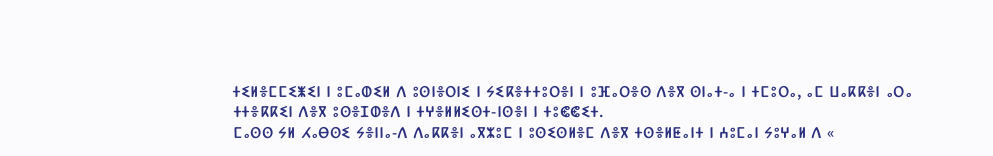ⵜⵉⵍⴻⵎⵎⵉⵥⵉⵏ ⵏ ⵓⵎⴰⵀⵉⵍ ⴷ ⵓⵙⵏⴻⵔⵏⵉ ⵏ ⵢⵉⴽⴻⵜⵜⵓⵔⴻⵏ ⵏ ⵓⴼⴰⵔⴻⵙ ⴷⴻⴳ ⵙⵏⴰⵜ-ⴰ ⵏ ⵜⵎⵓⵔⴰ, ⴰⵎ ⵡⴰⴽⴽⴻⵏ ⴰⵔⴰ ⵜⵜⴻⴽⴽⵉⵏ ⴷⴻⴳ ⵓⵙⴻⵊⵀⴻⴷ ⵏ ⵜⵖⴻⵍⵍⵉⵙⵜ-ⵏⵙⴻⵏ ⵏ ⵜⵓⵞⵞⵉⵜ.
ⵎⴰⵙⵙ ⵢⵍ ⵃⴰⴱⵙⵉ ⵢⴻⵏⵏⴰ-ⴷ ⴷⴰⴽⴽⴻⵏ ⴰⴳⵣⵓⵎ ⵏ ⵓⵙⵉⵙⵍⴻⵎ ⴷⴻⴳ ⵜⵙⴻⵍⵟⴰⵏⵜ ⵏ ⵄⵓⵎⴰⵏ ⵢⵓⵖⴰⵍ ⴷ «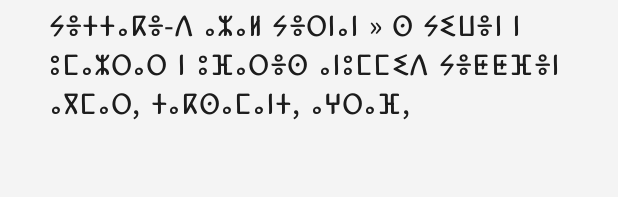ⵢⴻⵜⵜⴰⴽⴻ-ⴷ ⴰⵣⴰⵍ ⵢⴻⵔⵏⴰⵏ » ⵙ ⵢⵉⵡⴻⵏ ⵏ ⵓⵎⴰⵣⵔⴰⵔ ⵏ ⵓⴼⴰⵔⴻⵙ ⴰⵏⵓⵎⵎⵉⴷ ⵢⴻⵟⵟⴼⴻⵏ ⴰⴳⵎⴰⵔ, ⵜⴰⴽⵙⴰⵎⴰⵏⵜ, ⴰⵖⵔⴰⴼ,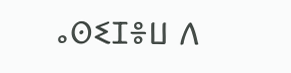ⴰⵙⵉⵊⴻⵡ ⴷ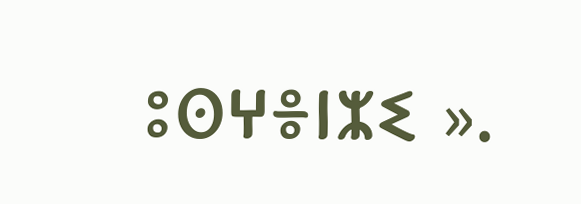ⵓⵙⵖⴻⵏⵣⵉ ».